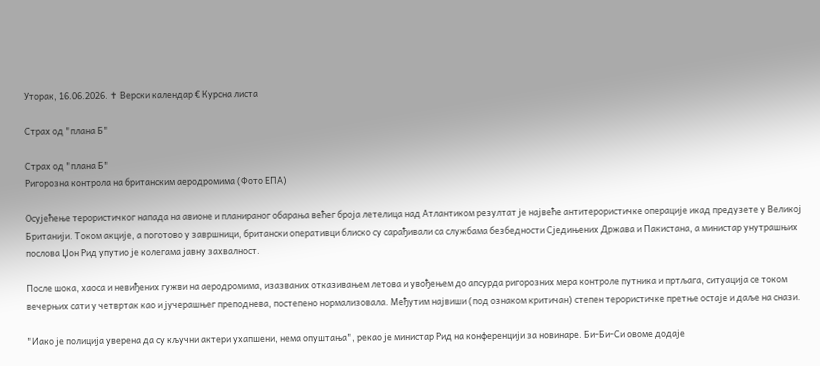Уторак, 16.06.2026. ✝ Верски календар € Курсна листа

Страх од "плана Б"

Страх од "плана Б"
Ригорозна контрола на британским аеродромима (Фото ЕПА)

Осујећење терористичког напада на авионе и планираног обарања већег броја летелица над Атлантиком резултат је највеће антитерористичке операције икад предузете у Великој Британији. Током акције, а поготово у завршници, британски оперативци блиско су сарађивали са службама безбедности Сједињених Држава и Пакистана, а министар унутрашњих послова Џон Рид упутио је колегама јавну захвалност.

После шока, хаоса и невиђених гужви на аеродромима, изазваних отказивањем летова и увођењем до апсурда ригорозних мера контроле путника и пртљага, ситуација се током вечерњих сати у четвртак као и јучерашњег преподнева, постепено нормализовала. Међутим највиши (под ознаком критичан) степен терористичке претње остаје и даље на снази.

"Иако је полиција уверена да су кључни актери ухапшени, нема опуштања", рекао је министар Рид на конференцији за новинаре. Би-Би-Си овоме додаје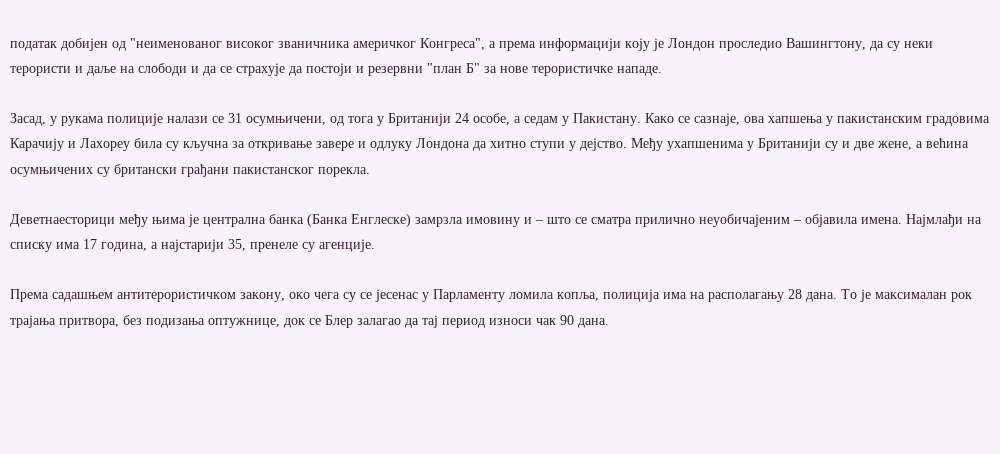податак добијен од "неименованог високог званичника америчког Конгреса", а према информацији коју је Лондон проследио Вашингтону, да су неки терористи и даље на слободи и да се страхује да постоји и резервни "план Б" за нове терористичке нападе.

Засад, у рукама полиције налази се 31 осумњичени, од тога у Британији 24 особе, а седам у Пакистану. Како се сазнаје, ова хапшења у пакистанским градовима Карачију и Лахореу била су кључна за откривање завере и одлуку Лондона да хитно ступи у дејство. Међу ухапшенима у Британији су и две жене, а већина осумњичених су британски грађани пакистанског порекла.

Деветнаесторици међу њима је централна банка (Банка Енглеске) замрзла имовину и – што се сматра прилично неуобичајеним – објавила имена. Најмлађи на списку има 17 година, а најстарији 35, пренеле су агенције.

Према садашњем антитерористичком закону, око чега су се јесенас у Парламенту ломила копља, полиција има на располагању 28 дана. То је максималан рок трајања притвора, без подизања оптужнице, док се Блер залагао да тај период износи чак 90 дана.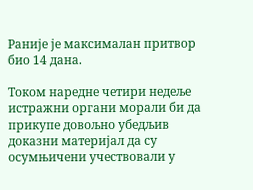Раније је максималан притвор био 14 дана.

Током наредне четири недеље истражни органи морали би да прикупе довољно убедљив доказни материјал да су осумњичени учествовали у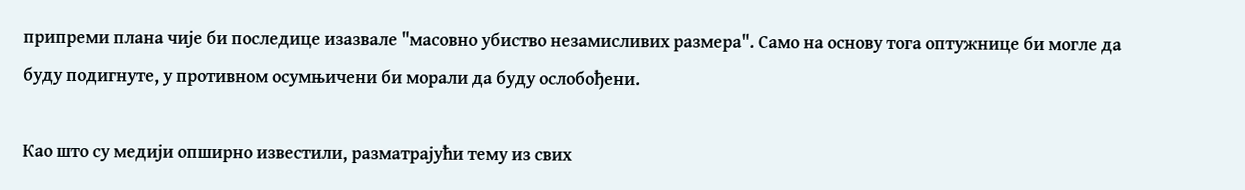припреми плана чије би последице изазвале "масовно убиство незамисливих размера". Само на основу тога оптужнице би могле да буду подигнуте, у противном осумњичени би морали да буду ослобођени.

Као што су медији опширно известили, разматрајући тему из свих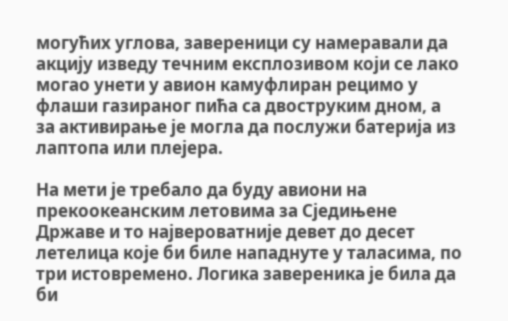могућих углова, завереници су намеравали да акцију изведу течним експлозивом који се лако могао унети у авион камуфлиран рецимо у флаши газираног пића са двоструким дном, а за активирање је могла да послужи батерија из лаптопа или плејера.

На мети је требало да буду авиони на прекоокеанским летовима за Сједињене Државе и то највероватније девет до десет летелица које би биле нападнуте у таласима, по три истовремено. Логика завереника је била да би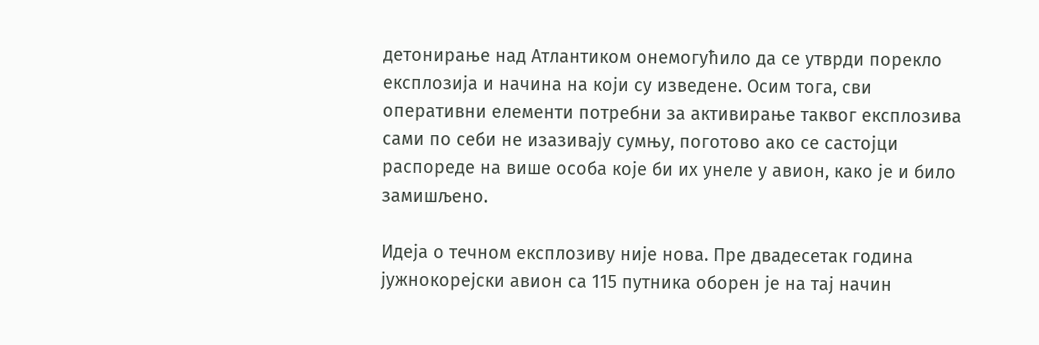детонирање над Атлантиком онемогућило да се утврди порекло експлозија и начина на који су изведене. Осим тога, сви оперативни елементи потребни за активирање таквог експлозива сами по себи не изазивају сумњу, поготово ако се састојци распореде на више особа које би их унеле у авион, како је и било замишљено.

Идеја о течном експлозиву није нова. Пре двадесетак година јужнокорејски авион са 115 путника оборен је на тај начин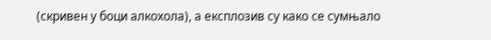(скривен у боци алкохола), а експлозив су како се сумњало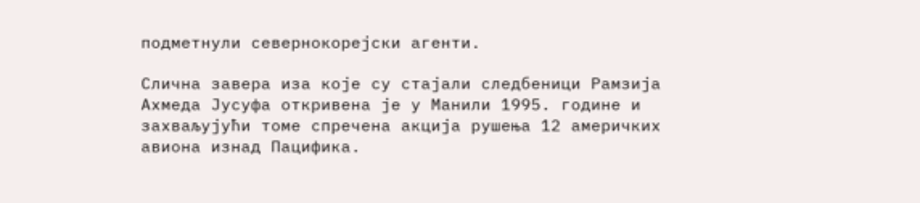подметнули севернокорејски агенти.

Слична завера иза које су стајали следбеници Рамзија Ахмеда Јусуфа откривена је у Манили 1995. године и захваљујући томе спречена акција рушења 12 америчких авиона изнад Пацифика.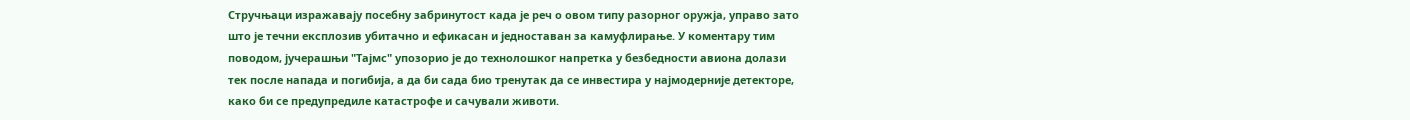Стручњаци изражавају посебну забринутост када је реч о овом типу разорног оружја, управо зато што је течни експлозив убитачно и ефикасан и једноставан за камуфлирање. У коментару тим поводом, јучерашњи "Тајмс" упозорио је до технолошког напретка у безбедности авиона долази тек после напада и погибија, а да би сада био тренутак да се инвестира у најмодерније детекторе, како би се предупредиле катастрофе и сачували животи.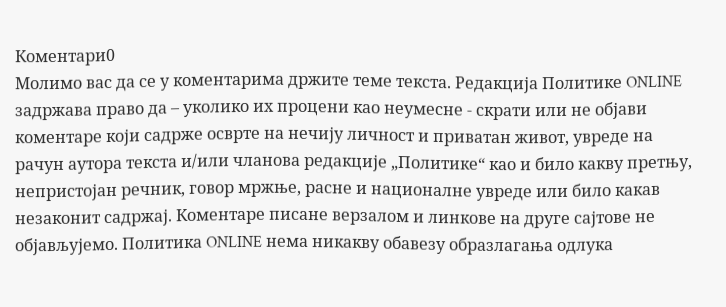Коментари0
Молимо вас да се у коментарима држите теме текста. Редакција Политике ONLINE задржава право да – уколико их процени као неумесне - скрати или не објави коментаре који садрже осврте на нечију личност и приватан живот, увреде на рачун аутора текста и/или чланова редакције „Политике“ као и било какву претњу, непристојан речник, говор мржње, расне и националне увреде или било какав незаконит садржај. Коментаре писане верзалом и линкове на друге сајтове не објављујемо. Политика ONLINE нема никакву обавезу образлагања одлука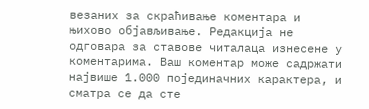везаних за скраћивање коментара и њихово објављивање. Редакција не одговара за ставове читалаца изнесене у коментарима. Ваш коментар може садржати највише 1.000 појединачних карактера, и сматра се да сте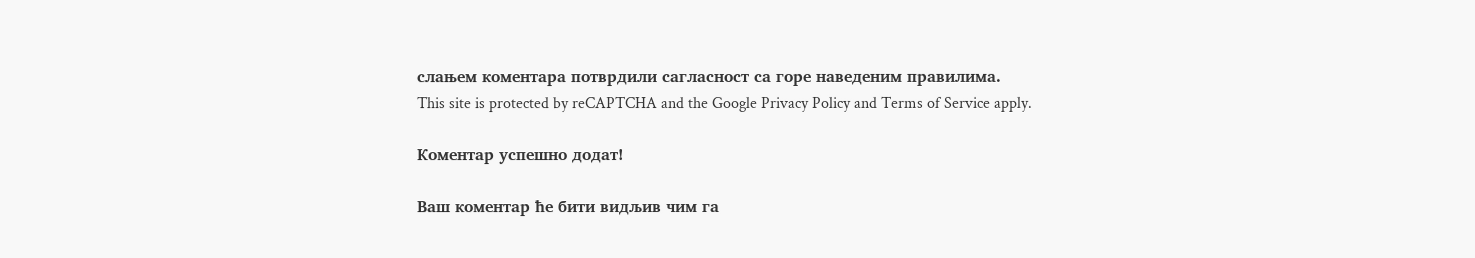слањем коментара потврдили сагласност са горе наведеним правилима.
This site is protected by reCAPTCHA and the Google Privacy Policy and Terms of Service apply.

Комeнтар успeшно додат!

Ваш комeнтар ћe бити видљив чим га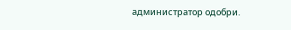администратор одобри.